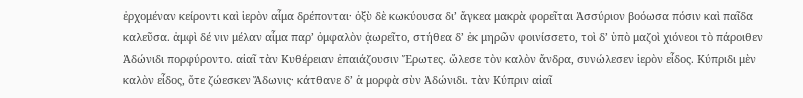ἐρχομέναν κείροντι καὶ ἱερὸν αἷμα δρέπονται· ὀξὺ δὲ κωκύουσα δι’ ἄγκεα μακρὰ φορεῖται Ἀσσύριον βοόωσα πόσιν καὶ παῖδα καλεῦσα. ἀμφὶ δέ νιν μέλαν αἷμα παρ’ ὀμφαλὸν ᾀωρεῖτο, στήθεα δ’ ἐκ μηρῶν φοινίσσετο, τοὶ δ’ ὑπὸ μαζοὶ χιόνεοι τὸ πάροιθεν Ἀδώνιδι πορφύροντο. αἰαῖ τὰν Κυθέρειαν ἐπαιάζουσιν Ἔρωτες. ὤλεσε τὸν καλὸν ἄνδρα, συνώλεσεν ἱερὸν εἶδος. Κύπριδι μὲν καλὸν εἶδος, ὅτε ζώεσκεν Ἄδωνις· κάτθανε δ’ ἁ μορφὰ σὺν Ἀδώνιδι. τὰν Κύπριν αἰαῖ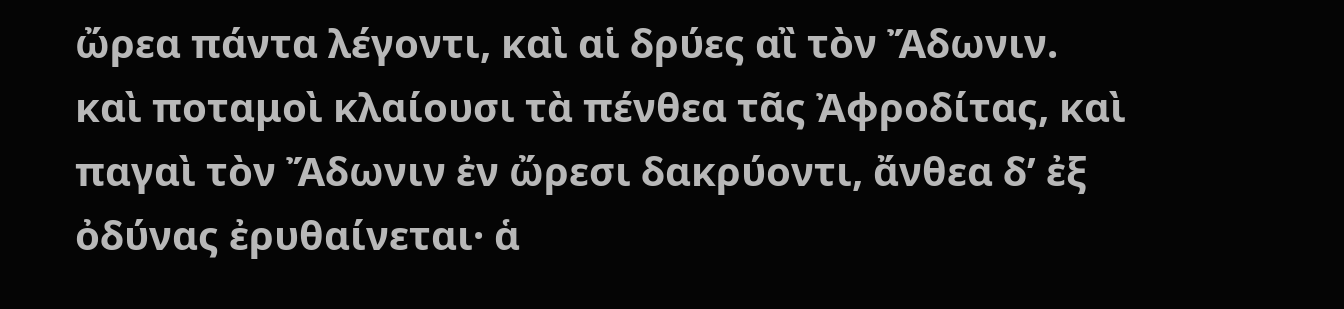ὤρεα πάντα λέγοντι, καὶ αἱ δρύες αἲ τὸν Ἄδωνιν. καὶ ποταμοὶ κλαίουσι τὰ πένθεα τᾶς Ἀφροδίτας, καὶ παγαὶ τὸν Ἄδωνιν ἐν ὤρεσι δακρύοντι, ἄνθεα δ’ ἐξ ὀδύνας ἐρυθαίνεται· ἁ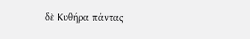δὲ Κυθήρα πάντας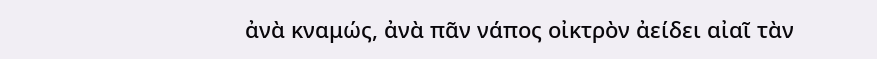ἀνὰ κναμώς, ἀνὰ πᾶν νάπος οἰκτρὸν ἀείδει αἰαῖ τὰν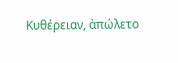Κυθέρειαν, ἀπώλετο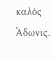καλὸς Ἄδωνις.